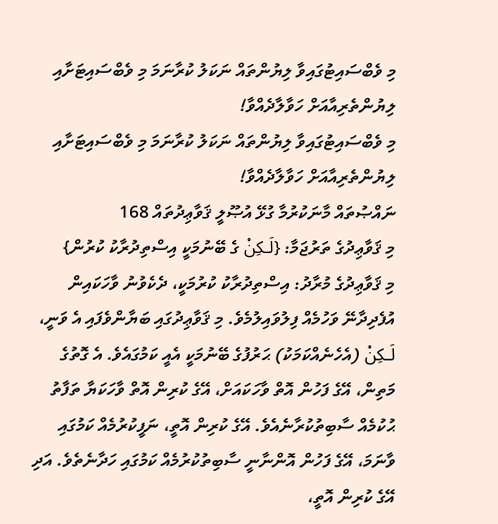މި ވެބްސައިޓުގައިވާ ލިޔުންތައް ނަކަލު ކުރާނަމަ މި ވެބްސައިޓަށާއި ލިޔުންތެރިއާއަށް ހަވާލާދެއްވާ!
މި ވެބްސައިޓުގައިވާ ލިޔުންތައް ނަކަލު ކުރާނަމަ މި ވެބްސައިޓަށާއި ލިޔުންތެރިއާއަށް ހަވާލާދެއްވާ!
ނައްޞުތައް މާނަކުރުމާ ގުޅޭ އުޞޫލީ ޤަވާޢިދުތައް 168
މި ޤަވާޢިދުގެ ތަރުޖަމާ: {لَـكِنْ ގެ ބޭނުމަކީ އިސްތިދުރާކު ކުރުން}
މި ޤަވާޢިދުގެ މުރާދު: އިސްތިދުރާކު ކުރުމަކީ، ދެކެވުނު ވާހަކައިން އުފެދިދާނޭ ވަހުމެއް ފިލުވައިލުމެވެ. މި ޤަވާޢިދުގައި ބަޔާންވެފައި އެ ވަނީ، لَـكِنْ (އެހެނެއްކަމަކު) ޙަރުފުގެ ބޭނުމަކީ އެއީ ކަމުގައެވެ. އެ ގޮތުގެ މަތިން، އޭގެ ފަހުން އޮތް ވާހަކައަށް، އޭގެ ކުރިން އޮތް ވާހަކަޔާ ތަފާތު ޙުކުމެއް ސާބިތުކުރާނެއެވެ. އޭގެ ކުރިން އޮތީ، ނަފީކުރުމެއް ކަމުގައި ވާނަމަ، އޭގެ ފަހުން އޮންނާނީ ސާބިތުކުރުމެއް ކަމުގައި ހަދާނެތެވެ. އަދި އޭގެ ކުރިން އޮތީ،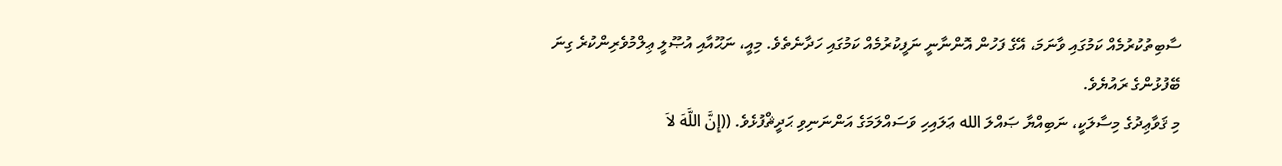ސާބިތުކުރުމެއް ކަމުގައި ވާނަމަ، އޭގެ ފަހުން އޮންނާނީ ނަފީކުރުމެއް ކަމުގައި ހަދާނެތެވެ. މިއީ، ނަޙޫއާއި އުޞޫލީ ޢިލްމުވެރިންކުރެ ގިނަ ބޭފުޅުންގެ ރައުޔެވެ.
މި ޤަވާޢިދުގެ މިސާލަކީ، ނަބިއްޔާ ޞައްލަ الله ޢަލައިހި ވަސައްލަމަގެ އަންނަނިވި ޙަދީޘްފުޅެވެ. ((إِنَّ اللَّهَ لاَ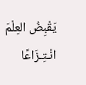يَقْبِضُ العِلْمَ انْـتِـزَاعًا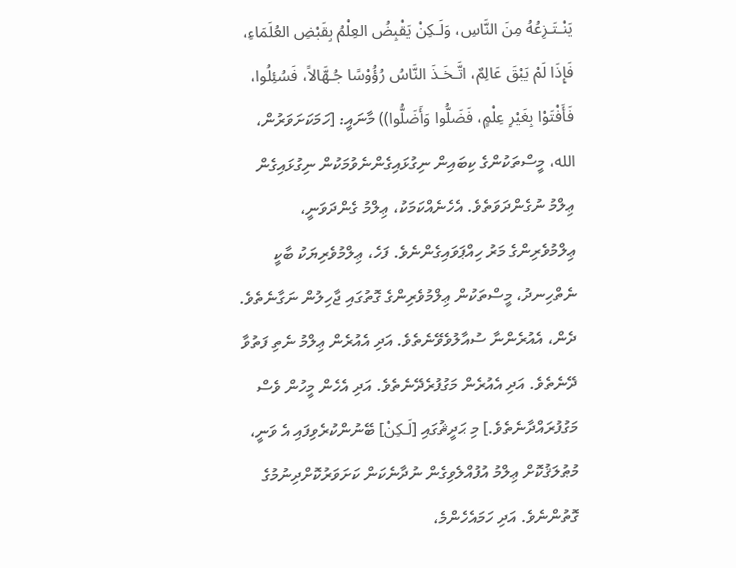يَنْـتَـزِعُهُ مِنَ النَّاسِ، وَلَـكِنْ يَقْبِضُ العِلْمُ بِقَبْضِ العُلَمَاءِ، فَإِذَا لَمْ يَبْقَ عَالِمٌ، اتَّـخَـذَ النَّاسُ رُؤُوْسًا جُـهَّالاً، فَسُئِلُوا، فَأَفْتَوْا بِغَيْرِ عِلْمٍ، فَضَلُّوا وَأَضَلُّوا)) މާނައީ: [ހަމަކަށަވަރުން، الله، މީސްތަކުންގެ ކިބައިން ނިގުޅައިގެންނެވުމަކުން ނިގުޅައިގެން ޢިލްމު ނުގެންދަވަތެވެ. އެހެނެއްކަމަކު، ޢިލްމު ގެންދަވަނީ، ޢިލްމުވެރިންގެ މަރު ހިއްޕަވައިގެންނެވެ. ފަހެ، ޢިލްމުވެރިޔަކު ބާކީ ނެތްހިނދު، މީސްތަކުން ޢިލްމުވެރިންގެ ގޮތުގައި ޖާހިލުން ނަގާނެތެވެ. ދެން، އެއުރެންނާ ސުއާލުވެވޭނެތެވެ. އަދި އެއުރެން ޢިލްމު ނެތި ފަތުވާ ދޭނެތެވެ. އަދި އެއުރެން މަގުފުރެދޭނެތެވެ. އަދި އެހެން މީހުން ވެސް މަގުފުރައްދާނެތެވެ.] މި ޙަދީޘުގައި [لَـكِنْ] ބޭނުންކުރެވިފައި އެ ވަނީ، މުޠުލަޤުކޮށް ޢިލްމު އުފުއްލެވިގެން ނުދާނެކަން ކަށަވަރުކޮށްދިނުމުގެ ގޮތުންނެވެ. އަދި ހަމައެހެންމެ،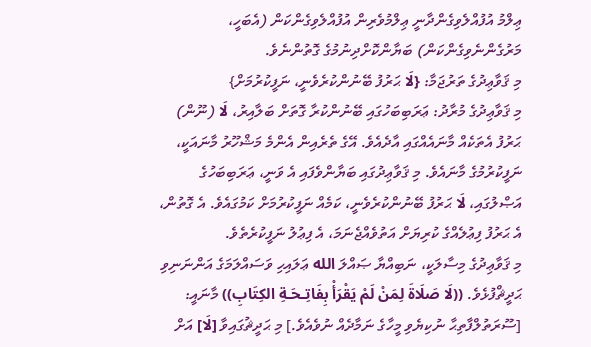ޢިލްމު އުފުއްލެވިގެންދާނީ ޢިލްމުވެރިން އުފުއްލެވިގެންކަން (އެބަހީ، މަރުގެންނެވިގެންކަން) ބަޔާންކޮށްދިނުމުގެ ގޮތުންނެވެ.
މި ޤަވާޢިދުގެ ތަރުޖަމާ: {لَا ޙަރުފު ބޭނުންކުރެވެނީ، ނަފީކުރުމަށް}
މި ޤަވާޢިދުގެ މުރާދު: ޢަރަބިބަހުގައި ބޭނުންކުރާ ގޮތަށް ބަލާއިރު، لَا (ނޫން) ޙަރުފު އެތަކެއް މާނައެއްގައި އާދެއެވެ. އޭގެ ތެރެއިން އެންމެ މަޝްހޫރު މާނައަކީ، ނަފީކުރުމުގެ މާނައެވެ. މި ޤަވާޢިދުގައި ބަޔާންވެފައި އެ ވަނީ، ޢަރަބިބަހުގެ އަޞްލުގައި، لَا ޙަރުފު ބޭނުންކުރެވެނީ، ކަމެއް ނަފީކުރުމަށް ކަމުގައެވެ. އެ ގޮތުން، އެ ޙަރުފު ފިޢުލެއްގެ ކުރިޔަށް އަތުވެއްޖެނަމަ، އެ ފިޢުލު ނަފީކުރެތެވެ.
މި ޤަވާޢިދުގެ މިސާލަކީ، ނަބިއްޔާ ޞައްލަ الله ޢަލައިހި ވަސައްލަމަގެ އަންނަނިވި ޙަދީޘްފުޅެވެ. ((لَا صَلَاةَ لِمَنْ لَمْ يَقْرَأْ بِفَاتِـحَـةِ الكِتَابِ)) މާނައީ: [ސޫރަތުލްފާތިޙާ ނުކިޔެވި މީހާގެ ނަމާދެއް ނުވެއެވެ.] މި ޙަދީޘުގައިވާ [لَا] އަށް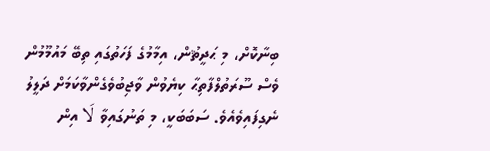ބިނާކޮށް، މި ޙަދީޘުން، އިމާމުގެ ފަހަތުގައި ތިބޭ މައުމޫމުން ވެސް ސޫރަތުލްފާތިޙާ ކިޔެވުން ވާޖިބުވެގެންވާކަމަށް ދަލީލު ނެގިފައިވެއެވެ. ސަބަބަކީ، މި ތަނުގައިވާ لَا އިން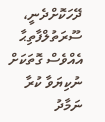ދޭހަކޮށްދެނީ، ސޫރަތުލްފާތިޙާ އެއްވެސް ގޮތަކަށް ނުކިޔަވާ ކުރާ ނަމާދު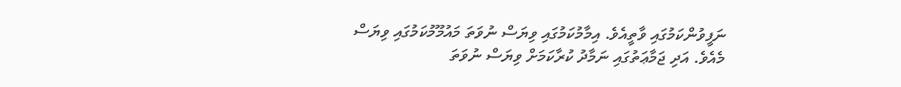ނަފީވުންކަމުގައި ވާތީއެވެ. އިމާމުކަމުގައި ވިޔަސް ނުވަތަ މައުމޫމުކަމުގައި ވިޔަސް މެއެވެ. އަދި ޖަމާޢަތުގައި ނަމާދު ކުރާކަމަށް ވިޔަސް ނުވަތަ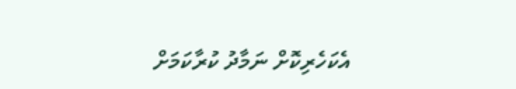އެކަހެރިކޮށް ނަމާދު ކުރާކަމަށް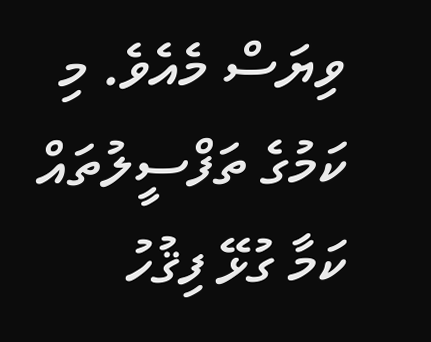ވިޔަސް މެއެވެ. މި ކަމުގެ ތަފްސީލުތައް ކަމާ ގުޅޭ ފިޤުހު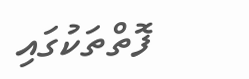ފޮތްތަކުގައި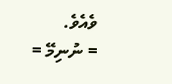ވެއެވެ.
= ނުނިމޭ =